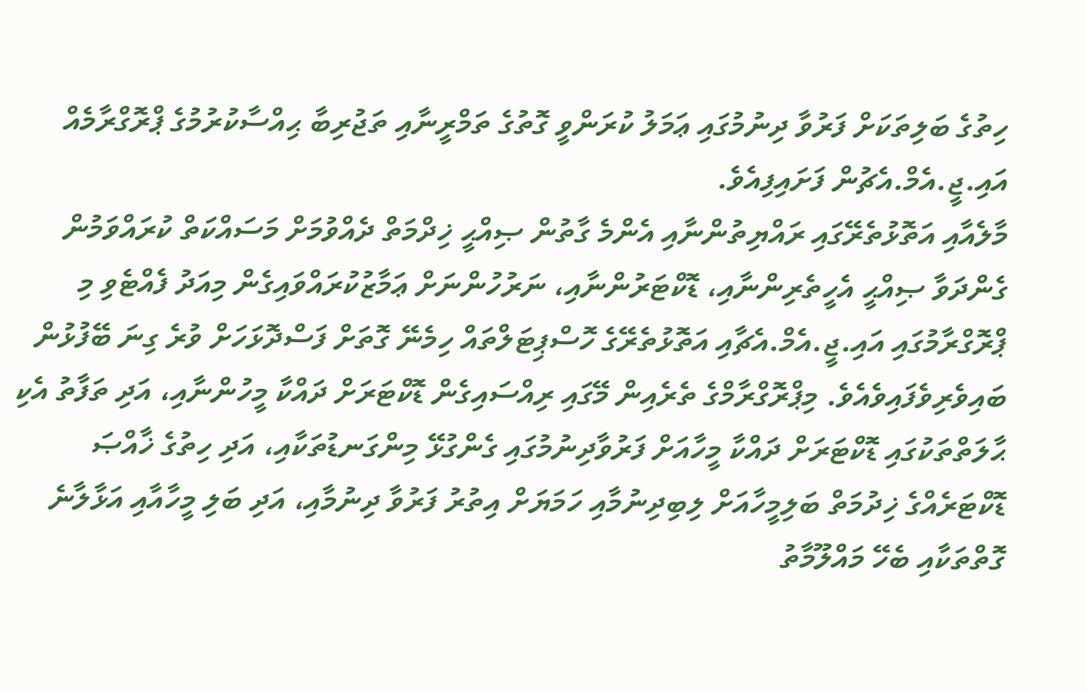ހިތުގެ ބަލިތަކަށް ފަރުވާ ދިނުމުގައި ޢަމަލު ކުރަންވީ ގޮތުގެ ތަމްރީނާއި ތަޖުރިބާ ޙިއްސާކުރުމުގެ ޕްރޮގްރާމެއް އައި.ޖީ.އެމް.އެޗުން ފަށައިފިއެވެ.
މާލެއާއި އަތޮޅުތެރޭގައި ރައްޔިތުންނާއި އެންމެ ގާތުން ޞިއްޙީ ޚިދްމަތް ދެއްވުމަށް މަސައްކަތް ކުރައްވަމުން ގެންދަވާ ޞިއްޙީ އެހީތެރިންނާއި، ޑޮކްޓަރުންނާއި، ނަރުހުންނަށް ޢަމާޒުކުރައްވައިގެން މިއަދު ފެއްޓެވި މި ޕްރޮގްރާމުގައި އައި.ޖީ.އެމް.އެޗާއި އަތޮޅުތެރޭގެ ހޮސްޕިޓަލްތައް ހިމެނޭ ގޮތަށް ފަސްދޮޅަހަށް ވުރެ ގިނަ ބޭފުޅުން ބައިވެރިވެފައިވެއެވެ. މިޕްރޮގްރާމްގެ ތެރެއިން މޭގައި ރިއްސައިގެން ޑޮކްޓަރަށް ދައްކާ މީހުންނާއި، އަދި ތަފާތު އެކި ޙާލަތްތަކުގައި ޑޮކްޓަރަށް ދައްކާ މީހާއަށް ފަރުވާދިނުމުގައި ގެންގުޅޭ މިންގަނޑުތަކާއި، އަދި ހިތުގެ ޚާއްޞަ ޑޮކްޓަރެއްގެ ޚިދުމަތް ބަލިމީހާއަށް ލިބިދިނުމާއި ހަމަޔަށް އިތުރު ފަރުވާ ދިނުމާއި، އަދި ބަލި މީހާއާއި އަޅާލާނެ ގޮތްތަކާއި ބެހޭ މައްލޫމާތު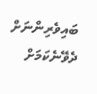ބައިވެރިންނަށް ދެވޭނެކަމަށް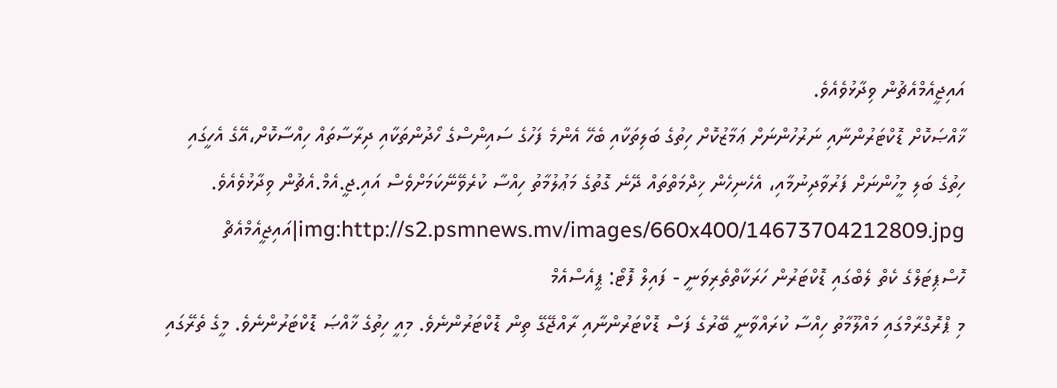އައިޖީއެމްއެޗުން ވިދާޅުވެއެވެ.
ޚާއްޞަކޮށް ޑޮކްޓަރުންނާއި ނަރުހުންނަށް ޢަމާޒުކޮށް ހިތުގެ ބަލިތަކާއި ބެހޭ އެންމެ ފަހުގެ ސައިންސްގެ ހޯދުންތަކާއި ދިރާސާތައް ހިއްސާކޮށް،އޭގެ އެހީގައި ހިތުގެ ބަލި މީހުންނަށް ފަރުވާދިނުމާއި، އެހެނިހެން ޚިދްމަތްތައް ދޭނެ ގޮތުގެ މަޢުލުމާތު ހިއްސާ ކުރެވޭނޭކަމަށްވެސް އައި.ޖީ.އެމް.އެޗުން ވިދާޅުވެއެވެ.
img:http://s2.psmnews.mv/images/660x400/14673704212809.jpg|އައިޖީއެމްއެޗް ހޮސްޕިޓަލްގެ ކެތް ލެބްގައި ޑޮކްޓަރުން ހަރަކާތްތެރިވަނީ - ފައިލް ފޮޓޯ: ޕީއެސްއެމް
މި ޕްރޮގްރާމްގައި މައްލޫމާތު ހިއްސާ ކުރައްވާނީ ބޭރުގެ ފަސް ޑޮކްޓަރުންނާއި ރާއްޖޭގޭ ތިން ޑޮކްޓަރުންނެވެ. މިއީ ހިތުގެ ޚާއްޞަ ޑޮކްޓަރުންނެވެ. މީގެ ތެރޭގައި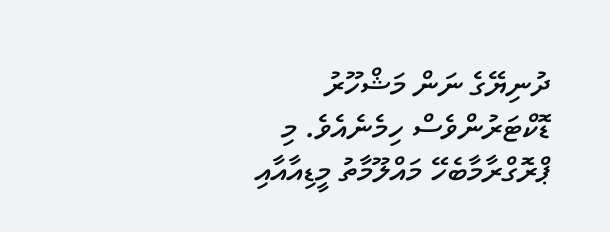ދުނިޔޭގެ ނަން މަޝްހޫރު ޑޮކްޓަރުންވެސް ހިމެނެއެވެ. މި ޕްރޮގްރާމާބެހޭ މައްލޫމާތު މީޑިއާއާއި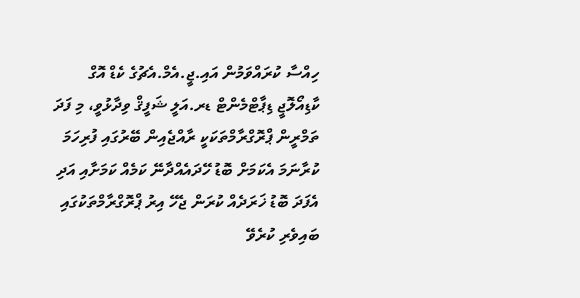ހިއްސާ ކުރައްވަމުން އައި.ޖީ.އެމް.އެޗުގެ ކެޑް އޮގް ކާޑިއޯލޮޖީ ޑިޕާޓްމެންޓް ޑރ.އަލީ ޝަފީޤް ވިދާޅުވީ، މި ފަދަ ތަމްރީން ޕްރޮގްރާމްތަކަކީ ރާއްޖެއިން ބޭރުގައި ފުރިހަމަ ކުރާނަމަ އެކަމަށް ބޮޑު ހޭދައެއްދާނޭ ކަމެއް ކަމަށާއި އަދި އެފަދަ ބޮޑު ޚަރަދެއް ކުރަން ޖެހޭ އިރު ޕްރޮގްރާމްތަކުގައި ބައިވެރި ކުރެވޭ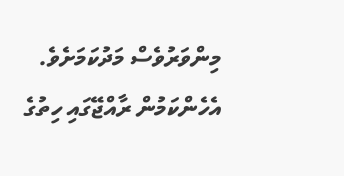މިންވަރުވެސް މަދުކަމަށެވެ. އެހެންކަމުން ރާއްޖޭގައި ހިތުގެ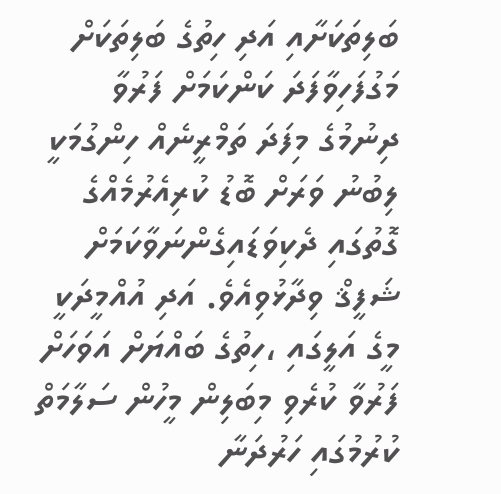ބަލިތަކަށާއި އަދި ހިތުގެ ބަލިތަކަށް މަގުފަހިވާފަދަ ކަންކަމަށް ފަރުވާ ދިނުމުގެ މިފަދަ ތަމްރީނެއް ހިންގުމަކީ ލިބުނު ވަރަށް ބޮޑު ކުރިއެރުމެއްގެ ގޮތުގައި ދެކިވަޑައިގެންނަވާކަމަށް ޝަފީޤް ވިދާޅުވިއެވެ. އަދި އުއްމީދަކީ މީގެ އަލީގައި ،ހިތުގެ ބައްޔަށް އަވަހަށް ފަރުވާ ކުރެވި މިބަލިން މީހުން ސަލާމަތް ކުރުމުގައި ހަރުދަނާ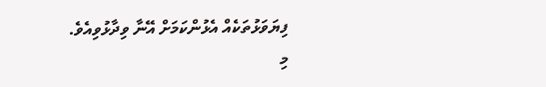ފިޔަވަޅުތަކެއް އެޅުންކަމަށް އޭނާ ވިދާޅުވިއެވެ.
މި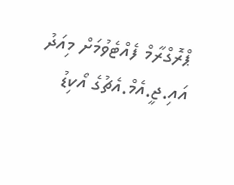ޕްރޮގްރާމް ފެއްޓެވުމަށް މިއަދު އައި.ޖީ.އެމް.އެޗުގެ އޯކިޑު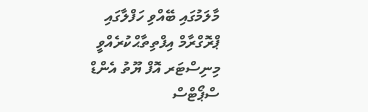މާލަމުގައި ބޭއްވި ހަފްލާގައި ޕްރޮގްރާމް އިފްތިތާޙްކުރެއްވީ މިނިސްޓަރ އޮފް ޔޫތު އެންޑް ސްޕޯޓްސް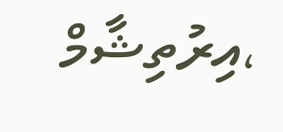،އިރުތިޝާމް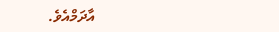އާދަމްއެވެ.